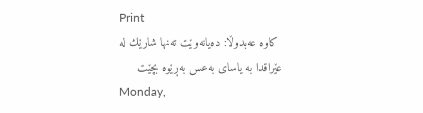Print
 كاوه‌ عه‌بدوڵا: ده‌یانه‌وێت ته‌نها شارێك له‌ عێراقدا به‌ یاسای به‌عس به‌ڕێوه‌ بچێت
Monday,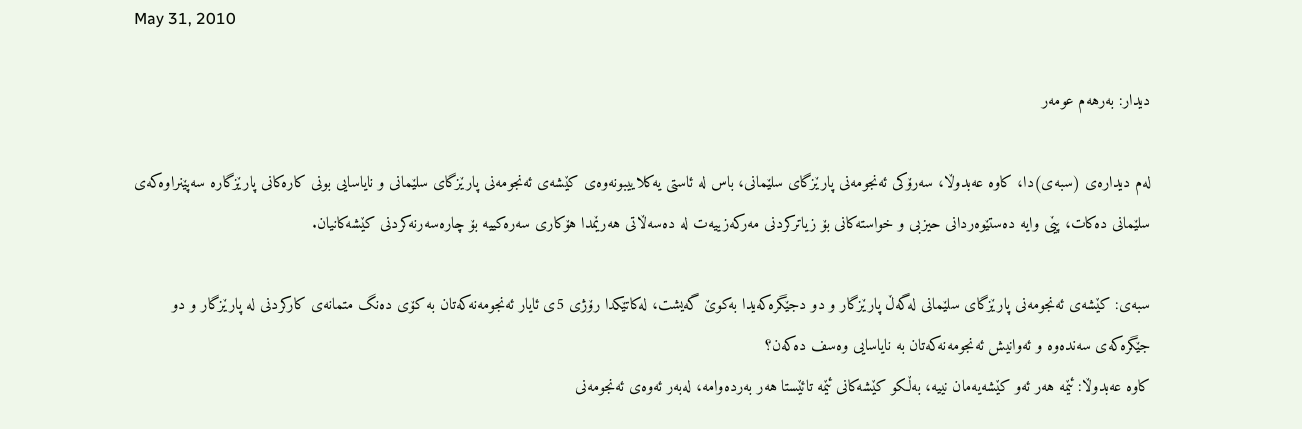May 31, 2010

دیدار: به‌رهه‌م عومه‌ر

له‌م دیداره‌ی (سبه‌ی)دا، كاوه‌ عه‌بدوڵا، سه‌رۆكی ئه‌نجومه‌نی پارێزگای سلێمانی، باس له‌ ئاستی یه‌كلاییبونه‌وه‌ی كێشه‌ی ئه‌نجومه‌نی پارێزگای سلێمانی و نایاسایی بونی كاره‌كانی پارێزگاره‌ سه‌پێنراوه‌كه‌ی سلێمانی ده‌كات، پێی وایه‌ ده‌ستێوه‌ردانی حیزبی و خواسته‌كانی بۆ زیاتركردنی مه‌ركه‌زییه‌ت له‌ ده‌سه‌ڵاتی هه‌رێمدا هۆكاری سه‌ره‌كییه‌ بۆ چاره‌سه‌رنه‌كردنی كێشه‌كانیان.

سبه‌ی: كێشه‌ی ئه‌نجومه‌نی پارێزگای سلێمانی له‌گه‌ڵ پارێزگار و دو دجێگره‌كه‌یدا به‌كوێ گه‌یشت، له‌كاتێكدا رۆژی 5ی ئایار ئه‌نجومه‌نه‌كه‌تان به‌ كۆی ده‌نگ متمانه‌ی كاركردنی له‌ پارێزگار و دو جێگره‌كه‌ی سه‌نده‌وه‌ و ئه‌وانیش ئه‌نجومه‌نه‌كه‌تان به‌ نایاسایی وه‌سف ده‌كه‌ن؟
كاوه‌ عه‌بدوڵا: ئێمه‌ هه‌ر ئه‌و كێشه‌یه‌مان نییه‌، به‌ڵكو كێشه‌كانی ئێمه‌ تائێستا هه‌ر به‌رده‌وامه‌، له‌به‌ر ئه‌وه‌ی ئه‌نجومه‌نی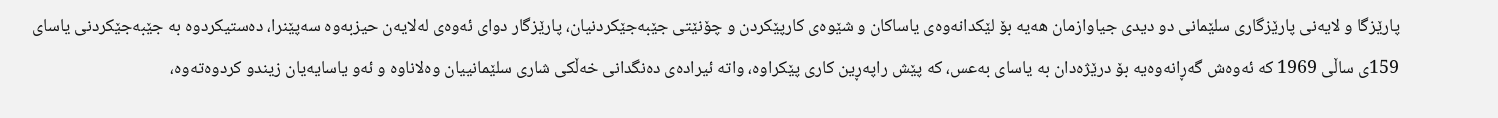پارێزگا و لایه‌نی پارێزگاری سلێمانی دو دیدی جیاوازمان هه‌یه‌ بۆ لێكدانه‌وه‌ی یاساكان و شێوه‌ی كارپێكردن و چۆنێتی جێبه‌جێكردنیان، پارێزگار دوای ئه‌وه‌ی له‌لایه‌ن حیزبه‌وه‌ سه‌پێنرا، ده‌ستیكردوه‌ به‌ جێبه‌جێكردنی یاسای 159ی ساڵی 1969 كه‌ ئه‌وه‌ش گه‌ڕانه‌وه‌یه‌ بۆ درێژه‌دان به‌ یاسای به‌عس، كه‌ پێش راپه‌ڕین كاری پێكراوه‌، واته‌ ئیراده‌ی ده‌نگدانی خه‌ڵكی شاری سلێمانییان وه‌لاناوه‌ و ئه‌و یاسایه‌یان زیندو كردوه‌ته‌وه‌،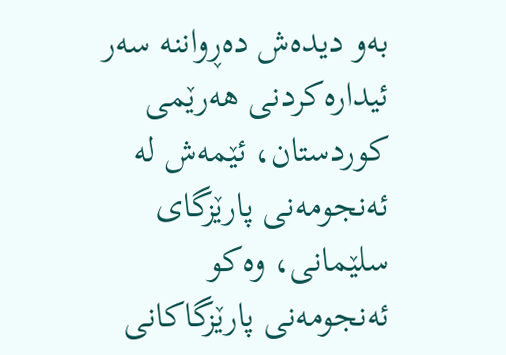به‌و دیده‌ش ده‌ڕواننه‌ سه‌ر ئیداره‌كردنی هه‌رێمی كوردستان، ئێمه‌ش له‌ ئه‌نجومه‌نی پارێزگای سلێمانی، وه‌كو ئه‌نجومه‌نی پارێزگاكانی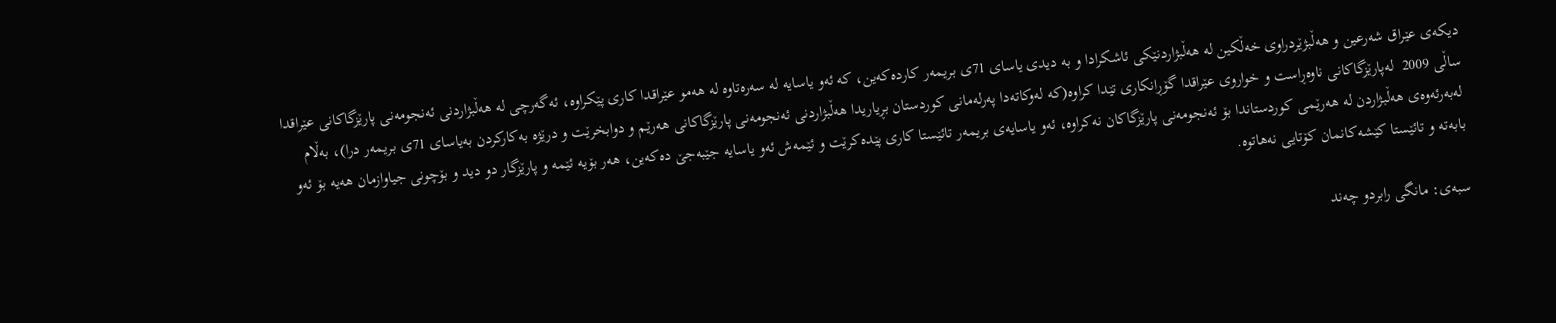دیكه‌ی عێراق شه‌رعین و هه‌ڵبژێردراوی خه‌ڵكین له‌ هه‌ڵبژاردنێكی ئاشكرادا و به‌ دیدی یاسای 71ی بریمه‌ر كارده‌كه‌ین، كه‌ ئه‌و یاسایه‌ له‌ سه‌ره‌تاوه‌ له‌ هه‌مو عێراقدا كاری پێكراوه‌، ئه‌گه‌رچی له‌ هه‌ڵبژاردنی ئه‌نجومه‌نی پارێزگاكانی عێراقدا ساڵی 2009  له‌پارێزگاكانی ناوه‌ڕاست و خواروی عێراقدا گۆڕانكاری تێدا كراوه‌(كه‌ له‌وكاته‌دا په‌رله‌مانی كوردستان بڕیاریدا هه‌ڵبژاردنی ئه‌نجومه‌نی پارێزگاكانی هه‌رێم و دوابخرێت و درێژه‌ به‌كاركردن به‌یاسای 71ی بریمه‌ر درا)، به‌ڵام له‌به‌رئه‌وه‌ی هه‌ڵبژاردن له‌ هه‌رێمی كوردستاندا بۆ ئه‌نجومه‌نی پارێزگاكان نه‌كراوه‌، ئه‌و یاسایه‌ی بریمه‌ر تائێستا كاری پێده‌كرێت و ئێمه‌ش ئه‌و یاسایه‌ جێبه‌جێ ده‌كه‌ین، هه‌ر بۆیه‌ ئێمه‌ و پارێزگار دو دید و بۆچونی جیاوازمان هه‌یه‌ بۆ ئه‌و بابه‌ته‌ و تائێستا كێشه‌كانمان كۆتایی نه‌هاتوه‌.

سبه‌ی: مانگی رابردو چه‌ند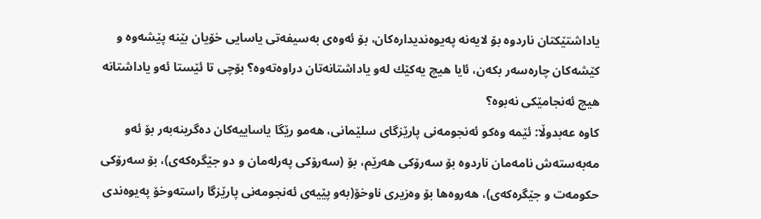یاداشتێكتان ناردوه‌ بۆ لایه‌نه‌ په‌یوه‌ندیداره‌كان، بۆ ئه‌وه‌ی به‌سیفه‌تی یاسایی خۆیان بێنه‌ پێشه‌وه‌ و كێشه‌كان چاره‌سه‌ر بكه‌ن، ئایا هیچ یه‌كێك له‌و یاداشتانه‌تان دراوه‌ته‌وه‌؟ بۆچی تا ئێستا ئه‌و یاداشتانه‌ هیچ ئه‌نجامێكی نه‌بوه‌؟
كاوه‌ عه‌بدوڵا: ئێمه‌ وه‌كو ئه‌نجومه‌نی پارێزگای سلێمانی، هه‌مو رێگا یاساییه‌كان ده‌گرینه‌به‌ر بۆ ئه‌و مه‌به‌سته‌ش نامه‌مان ناردوه‌ بۆ سه‌رۆكی هه‌رێم، بۆ (سه‌رۆكی په‌رله‌مان و دو جێگره‌كه‌ی)، بۆ سه‌رۆكی حكومه‌ت و جێگره‌كه‌ی)، هه‌روه‌ها بۆ وه‌زیری ناوخۆ(به‌و پێیه‌ی ئه‌نجومه‌نی پارێزگا راسته‌وخۆ په‌یوه‌ندی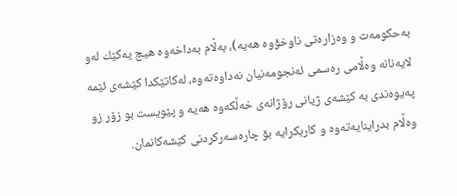به‌حكومه‌ت و وه‌زاره‌تی ناوخۆوه‌ هه‌یه‌)، به‌ڵام به‌داخه‌وه‌ هیچ یه‌كێك له‌و لایه‌نانه‌ وه‌ڵامی ره‌سمی ئه‌نجومه‌نیان نه‌داوه‌ته‌وه‌، له‌كاتێكدا كێشه‌ی ئێمه‌ په‌یوه‌ندی به‌ كێشه‌ی ژیانی رۆژانه‌ی خه‌ڵكه‌وه‌ هه‌یه‌ و پێویست بو زۆر زو وه‌ڵام بدراینایه‌ته‌وه‌ و كاربكرایه‌ بۆ چاره‌سه‌ركردنی كێشه‌كانمان.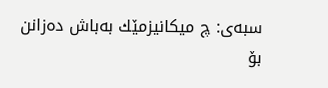سبه‌ی: چ میكانیزمێك به‌باش ده‌زانن بۆ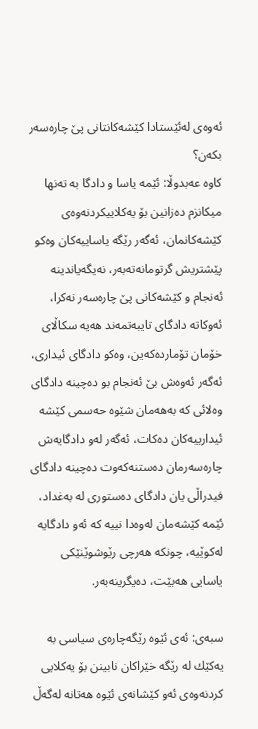ئه‌وه‌ی له‌ئێستادا كێشه‌كانتانی پێ چاره‌سه‌ر بكه‌ن؟
كاوه‌ عه‌بدوڵا: ئێمه‌ یاسا و دادگا به‌ ته‌نها میكانزم ده‌زانین بۆ یه‌كلاییكردنه‌وه‌ی كێشه‌كانمان، ئه‌گه‌ر رێگه‌ یاساییه‌كان وه‌كو پێشتریش گرتومانه‌ته‌به‌ر، نه‌یگه‌یاندینه‌ ئه‌نجام و كێشه‌كانی پێ چاره‌سه‌ر نه‌كرا، ئه‌وكاته‌ دادگای تایبه‌تمه‌ند هه‌یه‌ سكاڵای خۆمان تۆمارده‌كه‌ین، وه‌كو دادگای ئیداری، ئه‌گه‌ر ئه‌وه‌ش بێ ئه‌نجام بو ده‌چینه‌ دادگای وه‌لائی كه‌ به‌هه‌مان شێوه‌ حه‌سمی كێشه‌ ئیدارییه‌كان ده‌كات، ئه‌گه‌ر له‌و دادگایه‌ش چاره‌سه‌رمان ده‌ستنه‌كه‌وت ده‌چینه‌ دادگای فیدراڵی یان دادگای ده‌ستوری له‌ به‌غداد، ئێمه‌ كێشه‌مان له‌وه‌دا نییه‌ كه‌ ئه‌و دادگایه‌ له‌كوێیه‌، چونكه‌ هه‌رچی رێوشوێنێكی یاسایی هه‌بێت، ده‌یگرینه‌به‌ر.

سبه‌ی: ئه‌ی ئێوه‌ رێگه‌چاره‌ی سیاسی به‌ یه‌كێك له‌ رێگه‌ خێراكان نابینن بۆ یه‌كلایی كردنه‌وه‌ی ئه‌و كێشانه‌ی ئێوه‌ هه‌تانه‌ له‌گه‌ڵ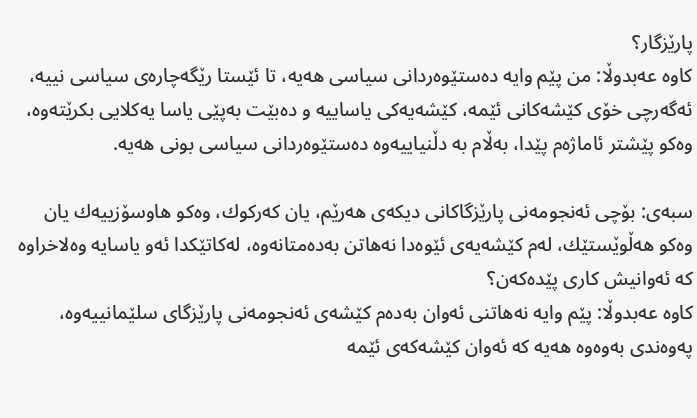پارێزگار؟
كاوه‌ عه‌بدوڵا: من پێم وایه‌ ده‌ستێوه‌ردانی سیاسی هه‌یه‌، تا ئێستا رێگه‌چاره‌ی سیاسی نییه‌، ئه‌گه‌رچی خۆی كێشه‌كانی ئێمه‌، كێشه‌یه‌كی یاساییه‌ و ده‌بێت به‌پێی یاسا یه‌كلایی بكرێته‌وه‌، وه‌كو پێشتر ئاماژه‌م پێدا، به‌ڵام به‌ دڵنیاییه‌وه‌ ده‌ستێوه‌ردانی سیاسی بونی هه‌یه‌.

سبه‌ی: بۆچی ئه‌نجومه‌نی پارێزگاكانی دیكه‌ی هه‌رێم، یان كه‌ركوك، وه‌كو هاوسۆزییه‌ك یان وه‌كو هه‌ڵوێستێك، له‌م كێشه‌یه‌ی ئێوه‌دا نه‌هاتن به‌ده‌متانه‌وه‌، له‌كاتێكدا ئه‌و یاسایه‌ وه‌لاخراوه‌ كه‌ ئه‌وانیش كاری پێده‌كه‌ن؟
كاوه‌ عه‌بدوڵا: پێم وایه‌ نه‌هاتنی ئه‌وان به‌ده‌م كێشه‌ی ئه‌نجومه‌نی پارێزگای سلێمانییه‌وه‌، په‌وه‌ندی به‌وه‌وه‌ هه‌یه‌ كه‌ ئه‌وان كێشه‌كه‌ی ئێمه‌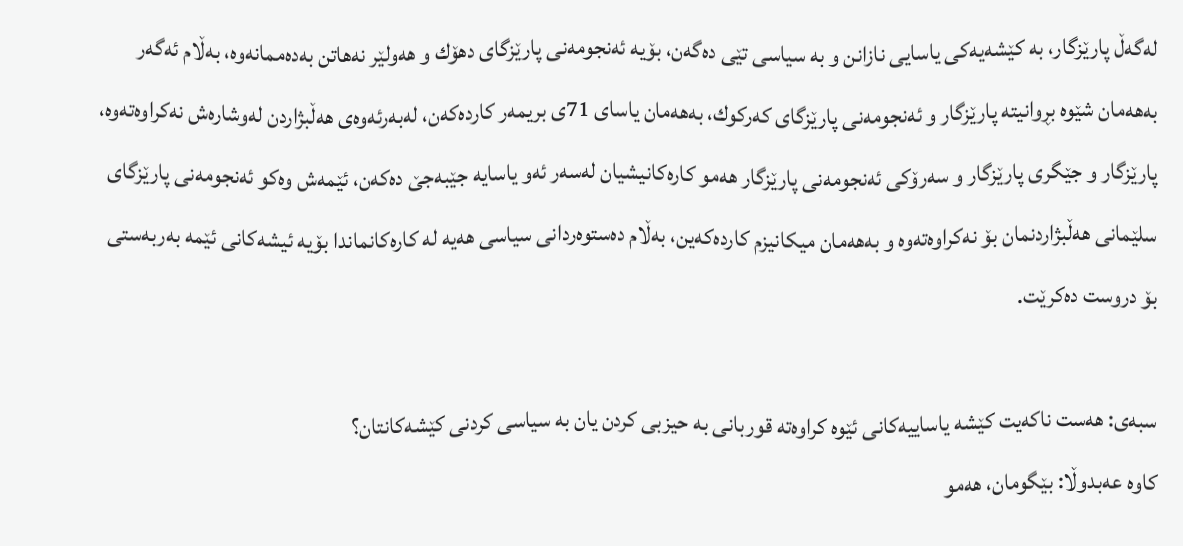له‌گه‌ڵ پارێزگار، به‌ كێشه‌یه‌كی یاسایی نازانن و به‌ سیاسی تێی ده‌گه‌ن، بۆیه‌ ئه‌نجومه‌نی پارێزگای دهۆك و هه‌ولێر نه‌هاتن به‌ده‌ممانه‌وه‌، به‌ڵام ئه‌گه‌ر به‌هه‌مان شێوه‌ بڕوانیته‌ پارێزگار و ئه‌نجومه‌نی پارێزگای كه‌ركوك، به‌هه‌مان یاسای 71ی بریمه‌ر كارده‌كه‌ن، له‌به‌رئه‌وه‌ی هه‌ڵبژاردن له‌وشاره‌ش نه‌كراوه‌ته‌وه‌، پارێزگار و جێگری پارێزگار و سه‌رۆكی ئه‌نجومه‌نی پارێزگار هه‌مو كاره‌كانیشیان له‌سه‌ر ئه‌و یاسایه‌ جێبه‌جێ ده‌كه‌ن، ئێمه‌ش وه‌كو ئه‌نجومه‌نی پارێزگای سلێمانی هه‌ڵبژاردنمان بۆ نه‌كراوه‌ته‌وه‌ و به‌هه‌مان میكانیزم كارده‌كه‌ین، به‌ڵام ده‌ستوه‌ردانی سیاسی هه‌یه‌ له‌ كاره‌كانماندا بۆیه‌ ئیشه‌كانی ئێمه‌ به‌ربه‌ستی بۆ دروست ده‌كرێت.

سبه‌ی: هه‌ست ناكه‌یت كێشه‌ یاساییه‌كانی ئێوه‌ كراوه‌ته‌ قوربانی به‌ حیزبی كردن یان به‌ سیاسی كردنی كێشه‌كانتان؟
كاوه‌ عه‌بدوڵا: بێگومان، هه‌مو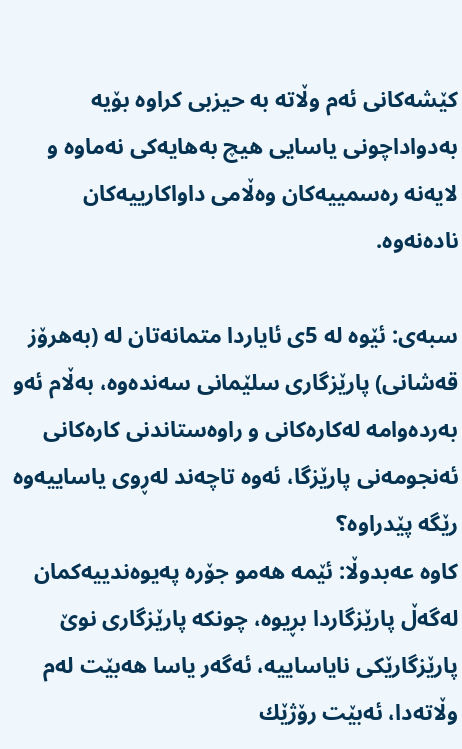كێشه‌كانی ئه‌م وڵاته‌ به‌ حیزبی كراوه‌ بۆیه‌ به‌دواداچونی یاسایی هیچ به‌هایه‌كی نه‌ماوه‌ و لایه‌نه‌ ره‌سمییه‌كان وه‌ڵامی داواكارییه‌كان ناده‌نه‌وه‌.

سبه‌ی: ئێوه‌ له‌ 5ی ئایاردا متمانه‌تان له‌ (به‌هرۆز قه‌شانی) پارێزگاری سلێمانی سه‌نده‌وه‌، به‌ڵام ئه‌و به‌رده‌وامه‌ له‌كاره‌كانی و راوه‌ستاندنی كاره‌كانی ئه‌نجومه‌نی پارێزگا، ئه‌وه‌ تاچه‌ند له‌ڕوی یاساییه‌وه‌ رێگه‌ پێدراوه‌؟
كاوه‌ عه‌بدوڵا: ئێمه‌ هه‌مو جۆره‌ په‌یوه‌ندییه‌كمان له‌گه‌ڵ پارێزگاردا بڕیوه‌، چونكه‌ پارێزگاری نوێ پارێزگارێكی نایاساییه‌، ئه‌گه‌ر یاسا هه‌بێت له‌م وڵاته‌دا، ئه‌بێت رۆژێك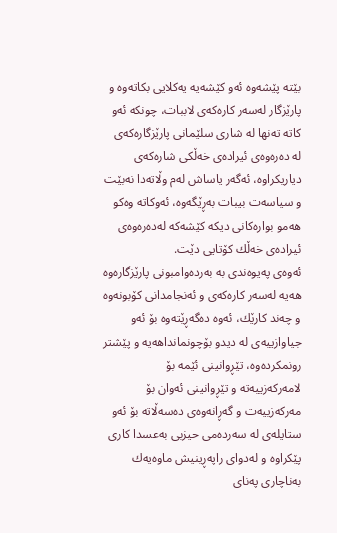بێته‌ پێشه‌وه‌ ئه‌و كێشه‌یه‌ یه‌كلایی بكاته‌وه‌ و پارێزگار له‌سه‌ر كاره‌كه‌ی لاببات، چونكه‌ ئه‌و كاته‌ ته‌نها له‌ شاری سلێمانی پارێزگاره‌كه‌ی له‌ ده‌ره‌وه‌ی ئیراده‌ی خه‌ڵكی شاره‌كه‌ی دیاریكراوه‌، ئه‌گه‌ر یاساش له‌م وڵاته‌دا نه‌بێت و سیاسه‌ت بیبات به‌ڕێگه‌وه‌، ئه‌وكاته‌ وه‌كو هه‌مو بواره‌كانی دیكه‌ كێشه‌كه‌ له‌ده‌ره‌وه‌ی ئیراده‌ی خه‌ڵك كۆتایی دێت.
ئه‌وه‌ی په‌یوه‌ندی به‌ به‌رده‌وامبونی پارێزگاره‌وه‌ هه‌یه‌ له‌سه‌ر كاره‌كه‌ی و ئه‌نجامدانی كۆبونه‌وه‌ و چه‌ند كارێك، ئه‌وه‌ ده‌گه‌ڕێته‌وه‌ بۆ ئه‌و جیاوازییه‌ی له‌ دیدو بۆچونمانداهه‌یه‌ و پێشتر رونمكرده‌وه‌، تێڕوانینی ئێمه‌ بۆ لامه‌ركه‌زییه‌ته‌ و تێڕوانینی ئه‌وان بۆ مه‌ركه‌زییه‌ت و گه‌ڕانه‌وه‌ی ده‌سه‌ڵاته‌ بۆ ئه‌و ستایله‌ی له‌ سه‌رده‌می حیزبی به‌عسدا كاری پێكراوه‌ و له‌دوای راپه‌ڕینیش ماوه‌یه‌ك به‌ناچاری په‌نای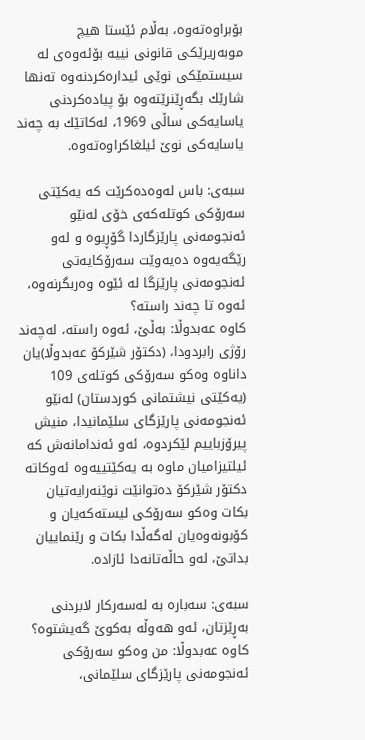بۆبراوه‌ته‌وه‌، به‌ڵام ئێستا هیچ موبه‌ریرێكی قانونی نییه‌ بۆئه‌وه‌ی له‌ سیستمێكی نوێی ئیداره‌كردنه‌وه‌ ته‌نها شارێك بگه‌ڕێنرێته‌وه‌ بۆ پیاده‌كردنی یاسایه‌كی ساڵی 1969، له‌كاتێك به‌ چه‌ند یاسایه‌كی نوێ ئیلغاكراوه‌ته‌وه‌.

سبه‌ی: باس له‌وه‌ده‌كرێت كه‌ یه‌كێتی سه‌رۆكی كوتله‌كه‌ی خۆی له‌نێو ئه‌نجومه‌نی پارێزگاردا گۆڕیوه‌ و له‌و رێگه‌یه‌وه‌ ده‌یه‌وێت سه‌رۆكایه‌تی ئه‌نجومه‌نی پارێزگا له‌ ئێوه‌ وه‌ربگرنه‌وه‌، ئه‌وه‌ تا چه‌ند راسته‌؟
كاوه‌ عه‌بدوڵا: به‌ڵێ، ئه‌وه‌ راسته‌، له‌چه‌ند رۆژی رابردودا، (دكتۆر شێركۆ عه‌بدوڵا)یان داناوه‌ وه‌كو سه‌رۆكی كوتله‌ی 109 (یه‌كێتی نیشتمانی كوردستان) له‌نێو ئه‌نجومه‌نی پارێزگای سلێمانیدا، منیش پیرۆزباییم لێكردوه‌، ئه‌و ئه‌ندامانه‌ش كه‌ ئیلتیزامیان ماوه‌ به‌ یه‌كێتییه‌وه‌ ئه‌وكاته‌ دكتۆر شێركۆ ده‌توانێت نوێنه‌رایه‌تیان بكات وه‌كو سه‌رۆكی لیسته‌كه‌یان و كۆبونه‌وه‌یان له‌گه‌ڵدا بكات و رێنماییان بداتێ، له‌و حاڵه‌تانه‌دا ئازاده‌.

سبه‌ی: سه‌باره‌ به‌ له‌سه‌ركار لابردنی به‌ڕێزتان، ئه‌و هه‌وڵه‌ به‌كوێ گه‌یشتوه‌؟
كاوه‌ عه‌بدوڵا: من وه‌كو سه‌رۆكی ئه‌نجومه‌نی پارێزگای سلێمانی،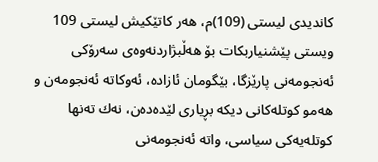كاندیدی لیستی (109)م، هه‌ر كاتێكیش لیستی 109 ویستی پێشنیاربكات بۆ هه‌ڵبژاردنه‌وه‌ی سه‌رۆكی ئه‌نجومه‌نی پارێزگا، بێگومان ئازاده‌، ئه‌وكاته‌ ئه‌نجومه‌ن و هه‌مو كوتله‌كانی دیكه‌ بڕیاری لێده‌ده‌ن، نه‌ك ته‌نها كوتله‌یه‌كی سیاسی، واته‌ ئه‌نجومه‌نی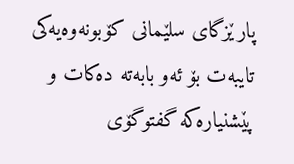پارێزگای سلێمانی كۆبونه‌وه‌یه‌كی تایبه‌ت بۆ ئه‌و بابه‌ته‌ ده‌كات و پێشنیاره‌كه‌ گفتوگۆی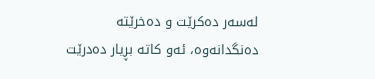له‌سه‌ر ده‌كرێت و ده‌خرێته‌ ده‌نگدانه‌وه‌، ئه‌و كاته‌ بڕیار ده‌درێت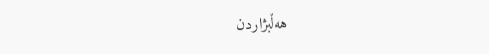هه‌ڵبژاردن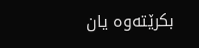بكرێته‌وه‌ یان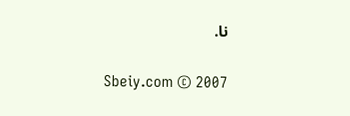نا.

Sbeiy.com © 2007